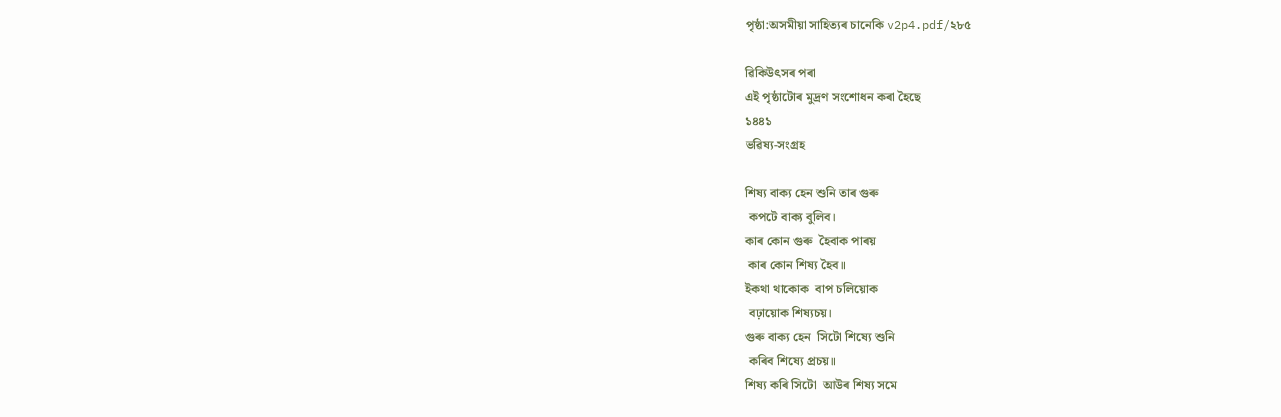পৃষ্ঠা:অসমীয়া সাহিত্যৰ চানেকি v2p4.pdf/২৮৫

ৱিকিউৎসৰ পৰা
এই পৃষ্ঠাটোৰ মুদ্ৰণ সংশোধন কৰা হৈছে
১৪৪১
ভৱিষ্য-সংগ্ৰহ

শিষ্য বাক্য হেন শুনি তাৰ গুৰু
 কপটে বাক্য বুলিব।
কাৰ কোন গুৰু  হৈবাক পাৰয়
 কাৰ কোন শিষ্য হৈব॥
ইকথা থাকোক  বাপ চলিয়োক
 বঢ়ায়োক শিষ্যচয়।
গুৰু বাক্য হেন  সিটো শিষ্যে শুনি
 কৰিব শিষ্যে প্ৰচয়॥
শিষ্য কৰি সিটো  আউৰ শিষ্য সমে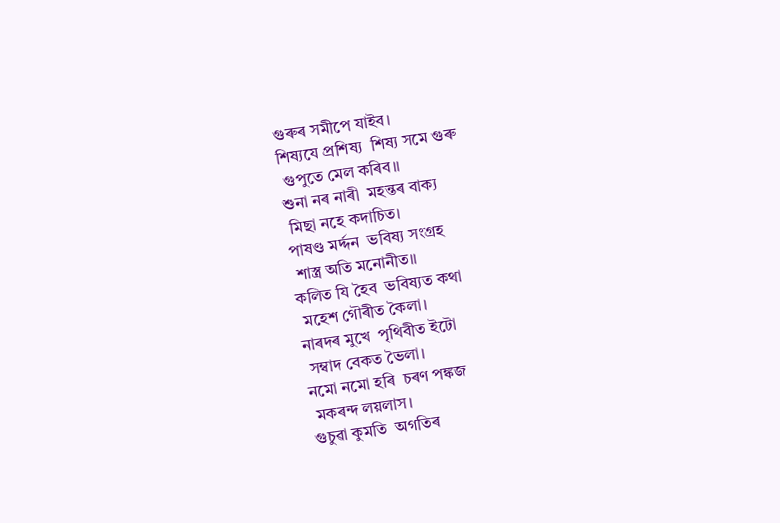গুৰুৰ সমীপে যাইব।
শিষ্যযে প্ৰশিষ্য  শিষ্য সমে গুৰু
 গুপুতে মেল কৰিব॥
শুনা নৰ নাৰী  মহন্তৰ বাক্য
 মিছা নহে কদাচিত।
পাষণ্ড মৰ্দ্দন  ভবিষ্য সংগ্ৰহ
 শাস্ত্ৰ অতি মনোনীত॥
কলিত যি হৈব  ভবিষ্যত কথা
 মহেশ গৌৰীত কৈলা।
নাৰদৰ মুখে  পৃথিবীত ইটো
 সম্বাদ বেকত ভৈলা।
নমো নমো হৰি  চৰণ পঙ্কজ
 মকৰন্দ লয়লাস।
গুচুৱা কুমতি  অগতিৰ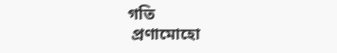গতি
 প্ৰণামোহো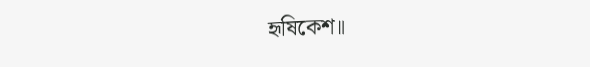হৃষিকেশ॥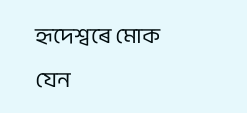হৃদেশ্বৰে মোক  যেন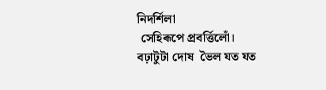নিদৰ্শিলা
 সেহিৰূপে প্ৰবৰ্ত্তিলোঁ।
বঢ়াটুটা দোষ  ভৈল যত যত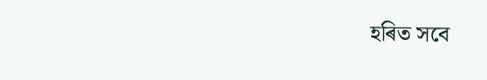হৰিত সবে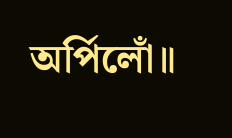অৰ্পিলোঁ॥